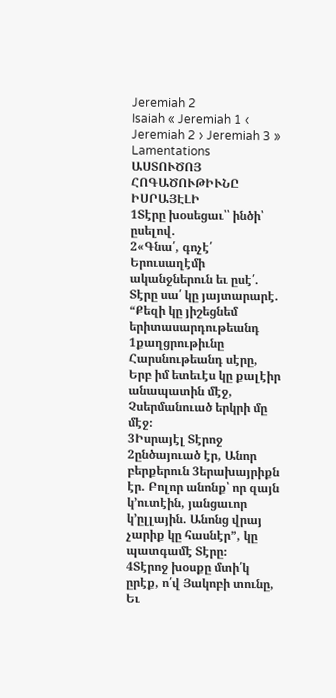Jeremiah 2
Isaiah « Jeremiah 1 ‹ Jeremiah 2 › Jeremiah 3 » Lamentations
ԱՍՏՈՒԾՈՅ ՀՈԳԱԾՈՒԹԻՒՆԸ ԻՍՐԱՅԷԼԻ
1Տէրը խօսեցաւ՝՝ ինծի՝ ըսելով.
2«Գնա՛, գոչէ՛ Երուսաղէմի ականջներուն եւ ըսէ՛. Տէրը սա՛ կը յայտարարէ. “Քեզի կը յիշեցնեմ երիտասարդութեանդ 1քաղցրութիւնը Հարսնութեանդ սէրը, Երբ իմ ետեւէս կը քալէիր անապատին մէջ, Չսերմանուած երկրի մը մէջ։
3Իսրայէլ Տէրոջ 2ընծայուած էր, Անոր բերքերուն 3երախայրիքն էր. Բոլոր անոնք՝ որ զայն կ’ուտէին, յանցաւոր կ’ըլլային. Անոնց վրայ չարիք կը հասնէր”, կը պատգամէ Տէրը։
4Տէրոջ խօսքը մտի՛կ ըրէք, ո՛վ Յակոբի տունը, Եւ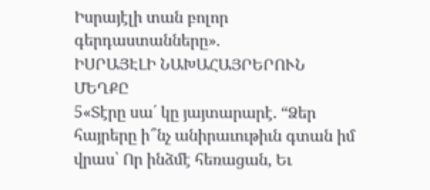Իսրայէլի տան բոլոր գերդաստանները».
ԻՍՐԱՅԷԼԻ ՆԱԽԱՀԱՅՐԵՐՈՒՆ ՄԵՂՔԸ
5«Տէրը սա՛ կը յայտարարէ. “Ձեր հայրերը ի՞նչ անիրաւութիւն գտան իմ վրաս՝ Որ ինձմէ հեռացան, Եւ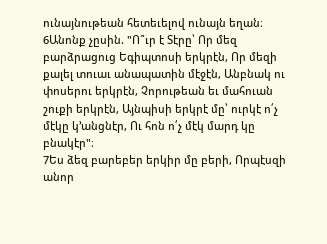ունայնութեան հետեւելով ունայն եղան։
6Անոնք չըսին. "Ո՞ւր է Տէրը՝ Որ մեզ բարձրացուց Եգիպտոսի երկրէն, Որ մեզի քալել տուաւ անապատին մէջէն, Անբնակ ու փոսերու երկրէն, Չորութեան եւ մահուան շուքի երկրէն, Այնպիսի երկրէ մը՝ ուրկէ ո՛չ մէկը կ’անցնէր, Ու հոն ո՛չ մէկ մարդ կը բնակէր"։
7Ես ձեզ բարեբեր երկիր մը բերի, Որպէսզի անոր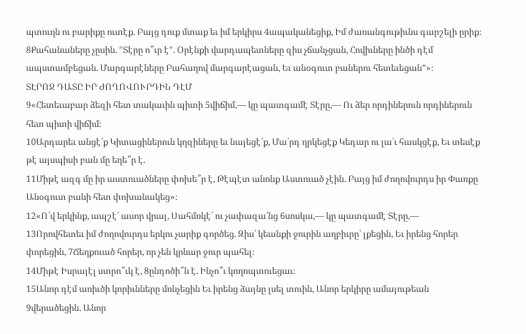պտուղն ու բարիքը ուտէք. Բայց դուք մտաք եւ իմ երկիրս 4ապականեցիք, Իմ ժառանգութիւնս գարշելի ըրիք։
8Քահանաները չըսին. "Տէրը ո՞ւր է". Օրէնքի վարդապետները զիս չճանչցան, Հովիւները ինծի դէմ ապստամբեցան. Մարգարէները Բահաղով մարգարէացան, Եւ անօգուտ բաներու հետեւեցան”»։
ՏԷՐՈՋ ԴԱՏԸ ԻՐ ԺՈՂՈՎՈՒՐԴԻՆ ԴԷՄ
9«Հետեւաբար ձեզի հետ տակաւին պիտի 5վիճիմ,— կը պատգամէ Տէրը,— Ու ձեր որդիներուն որդիներուն հետ պիտի վիճիմ։
10Արդարեւ անցէ՛ք Կիտացիներուն կղզիները եւ նայեցէ՛ք, Մա՛րդ ղրկեցէք Կեդար ու լա՛ւ հասկցէք, Եւ տեսէք թէ այսպիսի բան մը եղե՞ր է.
11Միթէ ազգ մը իր աստուածները փոխե՞ր է, Թէպէտ անոնք Աստուած չէին. Բայց իմ ժողովուրդս իր Փառքը Անօգուտ բանի հետ փոխանակեց»։
12«Ո՛վ երկինք, ապշէ՛ ասոր վրայ, Սահմռկէ՛ ու չափազա՛նց 6սոսկա,— կը պատգամէ Տէրը,—
13Որովհետեւ իմ ժողովուրդս երկու չարիք գործեց. Զիս՝ կեանքի ջուրին աղբիւրը՝ լքեցին, Եւ իրենց հորեր փորեցին, 7Ճեղքուած հորեր, որ չեն կրնար ջուր պահել։
14Միթէ Իսրայէլ ստրո՞ւկ է, 8ընդոծի՞ն է. Ինչո՞ւ կողոպտուեցաւ։
15Անոր դէմ առիւծի կորիւնները մռնչեցին Եւ իրենց ձայնը լսել տուին, Անոր երկիրը ամայութեան 9վերածեցին. Անոր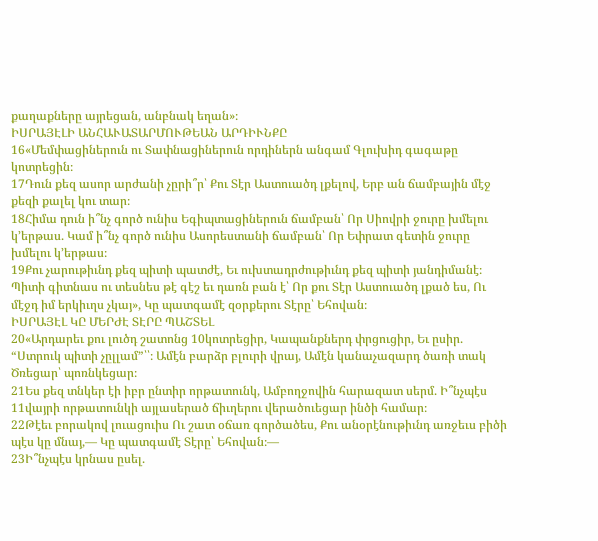քաղաքները այրեցան, անբնակ եղան»։
ԻՍՐԱՅԷԼԻ ԱՆՀԱՒԱՏԱՐՄՈՒԹԵԱՆ ԱՐԴԻՒՆՔԸ
16«Մեմփացիներուն ու Տափնացիներուն որդիներն անգամ Գլուխիդ գագաթը կոտրեցին։
17Դուն քեզ ասոր արժանի չըրի՞ր՝ Քու Տէր Աստուածդ լքելով, Երբ ան ճամբային մէջ քեզի քալել կու տար։
18Հիմա դուն ի՞նչ գործ ունիս Եգիպտացիներուն ճամբան՝ Որ Սիովրի ջուրը խմելու կ’երթաս. Կամ ի՞նչ գործ ունիս Ասորեստանի ճամբան՝ Որ Եփրատ գետին ջուրը խմելու կ’երթաս։
19Քու չարութիւնդ քեզ պիտի պատժէ, Եւ ուխտադրժութիւնդ քեզ պիտի յանդիմանէ։ Պիտի գիտնաս ու տեսնես թէ գէշ եւ դառն բան է՝ Որ քու Տէր Աստուածդ լքած ես, Ու մէջդ իմ երկիւղս չկայ», Կը պատգամէ զօրքերու Տէրը՝ Եհովան։
ԻՍՐԱՅԷԼ ԿԸ ՄԵՐԺԷ ՏԷՐԸ ՊԱՇՏԵԼ
20«Արդարեւ քու լուծդ շատոնց 10կոտրեցիր, Կապանքներդ փրցուցիր, Եւ ըսիր. “Ստրուկ պիտի չըլլամ”՝՝։ Ամէն բարձր բլուրի վրայ, Ամէն կանաչազարդ ծառի տակ Ծռեցար՝ պոռնկեցար։
21Ես քեզ տնկեր էի իբր ընտիր որթատունկ, Ամբողջովին հարազատ սերմ. Ի՞նչպէս 11վայրի որթատունկի այլասերած ճիւղերու վերածուեցար ինծի համար։
22Թէեւ բորակով լուացուիս Ու շատ օճառ գործածես, Քու անօրէնութիւնդ առջեւս բիծի պէս կը մնայ,— Կը պատգամէ Տէրը՝ Եհովան։—
23Ի՞նչպէս կրնաս ըսել.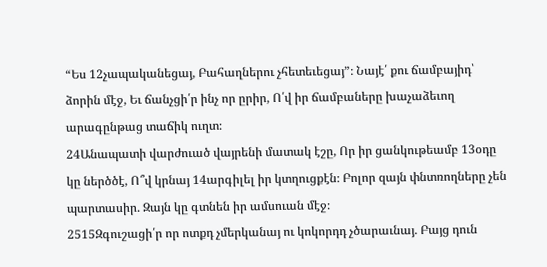“Ես 12չապականեցայ, Բահաղներու չհետեւեցայ”։ Նայէ՛ քու ճամբայիդ՝ ձորին մէջ, Եւ ճանչցի՛ր ինչ որ ըրիր, Ո՛վ իր ճամբաները խաչաձեւող արագընթաց տաճիկ ուղտ։
24Անապատի վարժուած վայրենի մատակ էշը, Որ իր ցանկութեամբ 13օդը կը ներծծէ, Ո՞վ կրնայ 14արգիլել իր կտղուցքէն։ Բոլոր զայն փնտռողները չեն պարտասիր. Զայն կը գտնեն իր ամսուան մէջ։
2515Զգուշացի՛ր որ ոտքդ չմերկանայ ու կոկորդդ չծարաւնայ. Բայց դուն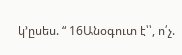կ’ըսես. “ 16Անօգուտ է՝՝, ո՛չ.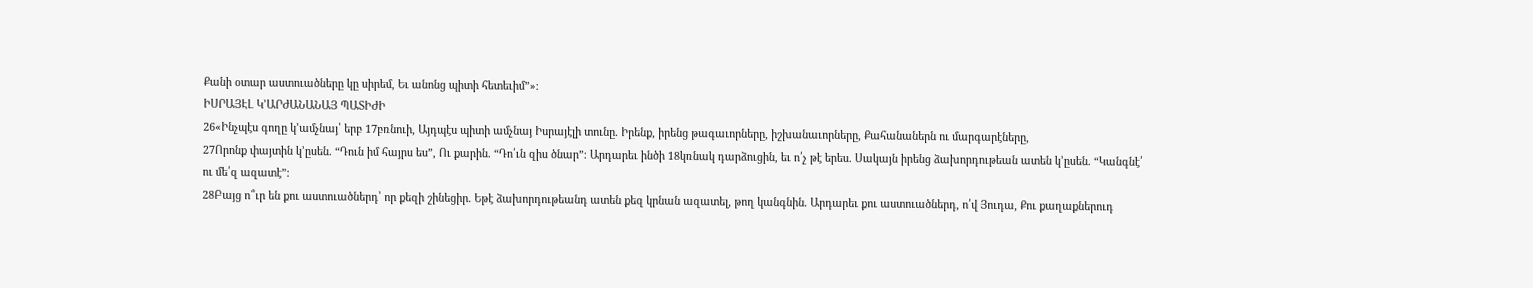Քանի օտար աստուածները կը սիրեմ, Եւ անոնց պիտի հետեւիմ”»։
ԻՍՐԱՅԷԼ Կ’ԱՐԺԱՆԱՆԱՅ ՊԱՏԻԺԻ
26«Ինչպէս գողը կ’ամչնայ՝ երբ 17բռնուի, Այդպէս պիտի ամչնայ Իսրայէլի տունը. Իրենք, իրենց թագաւորները, իշխանաւորները, Քահանաներն ու մարգարէները,
27Որոնք փայտին կ’ըսեն. “Դուն իմ հայրս ես”, Ու քարին. “Դո՛ւն զիս ծնար”։ Արդարեւ ինծի 18կռնակ դարձուցին, եւ ո՛չ թէ երես. Սակայն իրենց ձախորդութեան ատեն կ’ըսեն. “Կանգնէ՛ ու մե՛զ ազատէ”։
28Բայց ո՞ւր են քու աստուածներդ՝ որ քեզի շինեցիր. Եթէ ձախորդութեանդ ատեն քեզ կրնան ազատել, թող կանգնին. Արդարեւ քու աստուածներդ, ո՛վ Յուդա, Քու քաղաքներուդ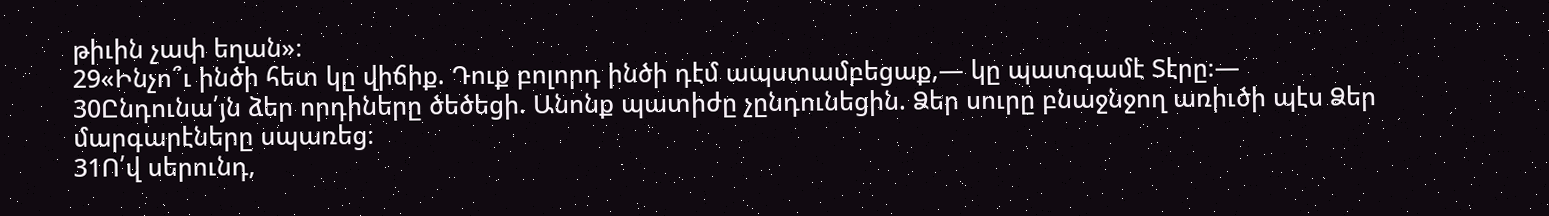թիւին չափ եղան»։
29«Ինչո՞ւ ինծի հետ կը վիճիք. Դուք բոլորդ ինծի դէմ ապստամբեցաք,— կը պատգամէ Տէրը։—
30Ընդունա՛յն ձեր որդիները ծեծեցի. Անոնք պատիժը չընդունեցին. Ձեր սուրը բնաջնջող առիւծի պէս Ձեր մարգարէները սպառեց։
31Ո՛վ սերունդ,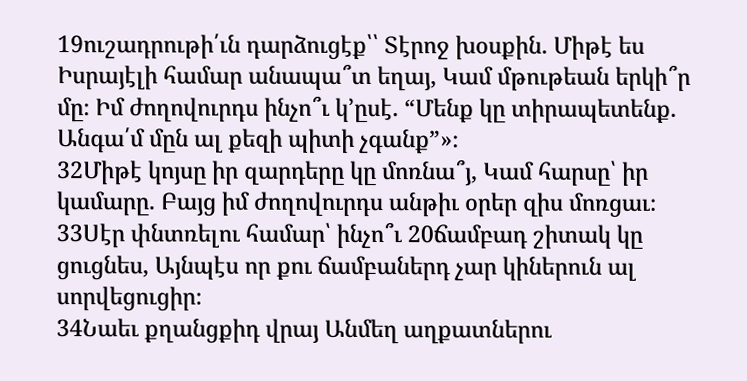19ուշադրութի՛ւն դարձուցէք՝՝ Տէրոջ խօսքին. Միթէ ես Իսրայէլի համար անապա՞տ եղայ, Կամ մթութեան երկի՞ր մը։ Իմ ժողովուրդս ինչո՞ւ կ’ըսէ. “Մենք կը տիրապետենք. Անգա՛մ մըն ալ քեզի պիտի չգանք”»։
32Միթէ կոյսը իր զարդերը կը մոռնա՞յ, Կամ հարսը՝ իր կամարը. Բայց իմ ժողովուրդս անթիւ օրեր զիս մոռցաւ։
33Սէր փնտռելու համար՝ ինչո՞ւ 20ճամբադ շիտակ կը ցուցնես, Այնպէս որ քու ճամբաներդ չար կիներուն ալ սորվեցուցիր։
34Նաեւ քղանցքիդ վրայ Անմեղ աղքատներու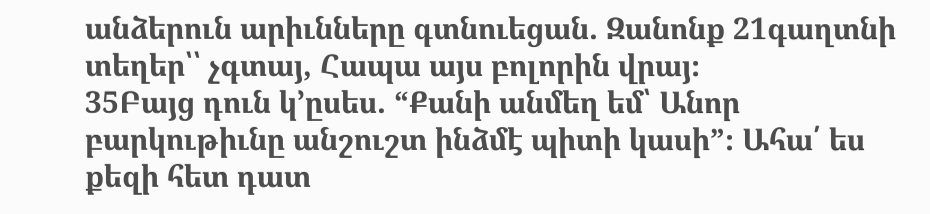անձերուն արիւնները գտնուեցան. Զանոնք 21գաղտնի տեղեր՝՝ չգտայ, Հապա այս բոլորին վրայ։
35Բայց դուն կ’ըսես. “Քանի անմեղ եմ՝ Անոր բարկութիւնը անշուշտ ինձմէ պիտի կասի”։ Ահա՛ ես քեզի հետ դատ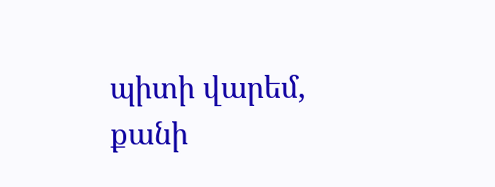պիտի վարեմ, քանի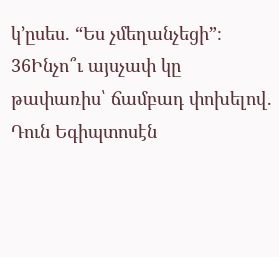կ’ըսես. “Ես չմեղանչեցի”։
36Ինչո՞ւ այսչափ կը թափառիս՝ ճամբադ փոխելով. Դուն Եգիպտոսէն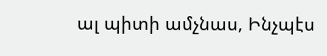ալ պիտի ամչնաս, Ինչպէս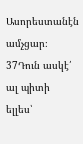Ասորեստանէն ամչցար։
37Դուն ասկէ՛ ալ պիտի ելլես՝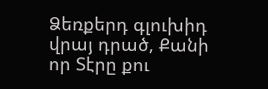Ձեռքերդ գլուխիդ վրայ դրած, Քանի որ Տէրը քու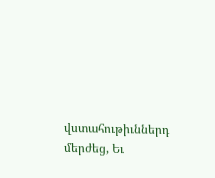վստահութիւններդ մերժեց, Եւ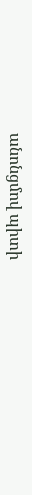անոնցմով պիտի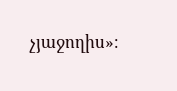չյաջողիս»։